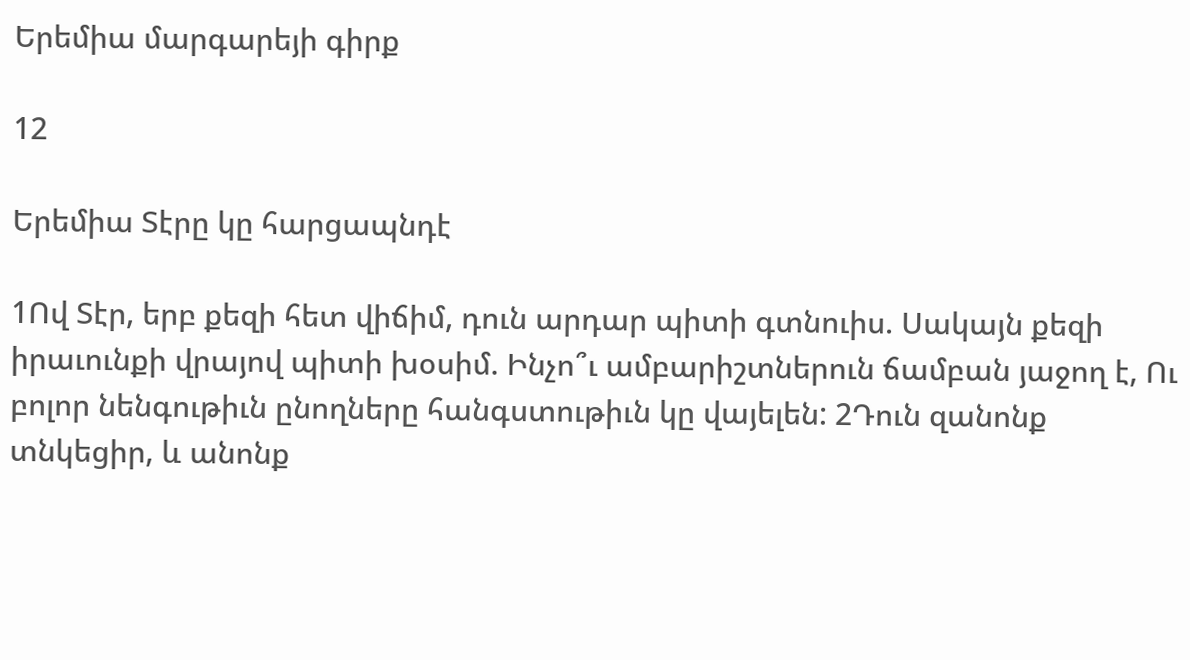Երեմիա մարգարեյի գիրք

12

Երեմիա Տէրը կը հարցապնդէ

1Ով Տէր, երբ քեզի հետ վիճիմ, դուն արդար պիտի գտնուիս. Սակայն քեզի իրաւունքի վրայով պիտի խօսիմ. Ինչո՞ւ ամբարիշտներուն ճամբան յաջող է, Ու բոլոր նենգութիւն ընողները հանգստութիւն կը վայելեն: 2Դուն զանոնք տնկեցիր, և անոնք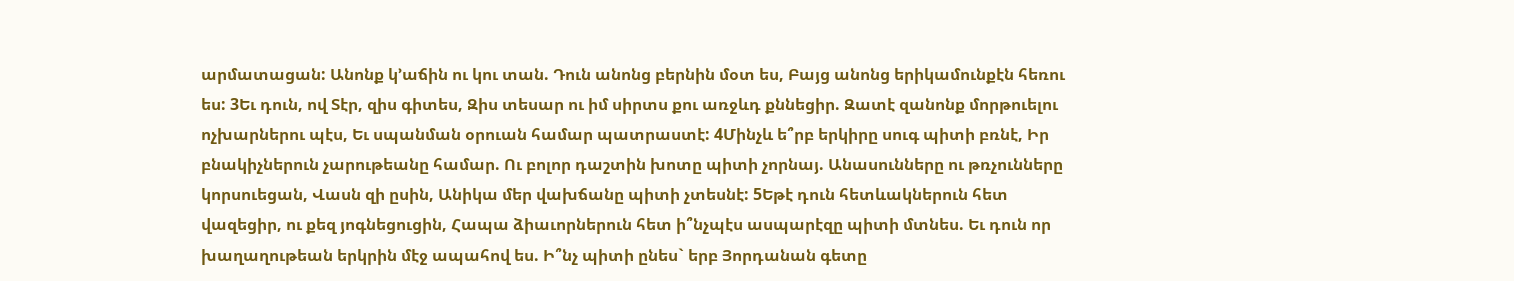արմատացան: Անոնք կ’աճին ու կու տան. Դուն անոնց բերնին մօտ ես, Բայց անոնց երիկամունքէն հեռու ես: 3Եւ դուն, ով Տէր, զիս գիտես, Զիս տեսար ու իմ սիրտս քու առջևդ քննեցիր. Զատէ զանոնք մորթուելու ոչխարներու պէս, Եւ սպանման օրուան համար պատրաստէ: 4Մինչև ե՞րբ երկիրը սուգ պիտի բռնէ, Իր բնակիչներուն չարութեանը համար. Ու բոլոր դաշտին խոտը պիտի չորնայ. Անասունները ու թռչունները կորսուեցան, Վասն զի ըսին, Անիկա մեր վախճանը պիտի չտեսնէ: 5Եթէ դուն հետևակներուն հետ վազեցիր, ու քեզ յոգնեցուցին, Հապա ձիաւորներուն հետ ի՞նչպէս ասպարէզը պիտի մտնես. Եւ դուն որ խաղաղութեան երկրին մէջ ապահով ես. Ի՞նչ պիտի ընես` երբ Յորդանան գետը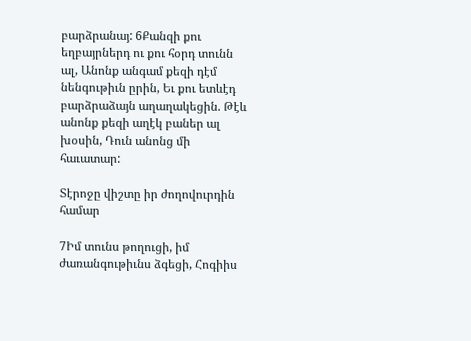բարձրանայ: 6Քանզի քու եղբայրներդ ու քու հօրդ տունն ալ, Անոնք անգամ քեզի դէմ նենգութիւն ըրին, Եւ քու ետևէդ բարձրաձայն աղաղակեցին. Թէև անոնք քեզի աղէկ բաներ ալ խօսին, Դուն անոնց մի հաւատար:

Տէրոջը վիշտը իր ժողովուրդին համար

7Իմ տունս թողուցի, իմ ժառանգութիւնս ձգեցի, Հոգիիս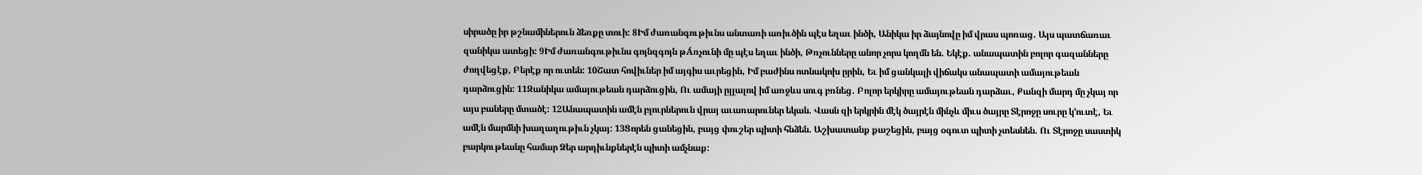սիրածը իր թշնամիներուն ձեռքը տուի: 8Իմ ժառանգութիւնս անտառի առիւծին պէս եղաւ ինծի, Անիկա իր ձայնովը իմ վրաս պոռաց. Այս պատճառաւ զանիկա ատեցի: 9Իմ ժառանգութիւնս գոյնզգոյն թÁռչունի մը պէս եղաւ ինծի, Թռչունները անոր չորս կողմն են. Եկէք. անապատին բոլոր գազանները ժողվեցէք, Բերէք որ ուտեն: 10Շատ հովիւներ իմ այգիս աւրեցին, Իմ բաժինս ոտնակոխ ըրին, Եւ իմ ցանկալի վիճակս անապատի ամայութեան դարձուցին: 11Զանիկա ամայութեան դարձուցին, Ու ամայի ըլլալով իմ առջևս սուգ բռնեց. Բոլոր երկիրը ամայութեան դարձաւ, Քանզի մարդ մը չկայ որ այս բաները մտածէ: 12Անապատին ամէն բլուրներուն վրայ աւառարուներ եկան. Վասն զի երկրին մէկ ծայրէն մինչև միւս ծայրը Տէրոջը սուրը կ’ուտէ, Եւ ամէն մարմնի խաղաղութիւն չկայ: 13Ցորեն ցանեցին, բայց փուշեր պիտի հնձեն. Աշխատանք քաշեցին, բայց օգուտ պիտի չտեսնեն. Ու Տէրոջը սաստիկ բարկութեանը համար Ձեր արդիւնքներէն պիտի ամչնաք: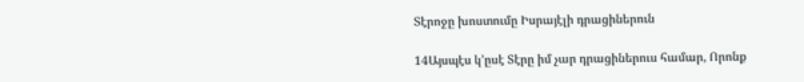Տէրոջը խոստումը Իսրայէլի դրացիներուն

14Այսպէս կ’ըսէ Տէրը իմ չար դրացիներուս համար, Որոնք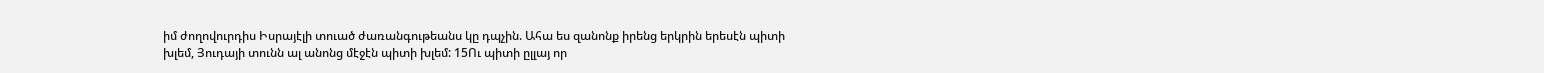իմ ժողովուրդիս Իսրայէլի տուած ժառանգութեանս կը դպչին. Ահա ես զանոնք իրենց երկրին երեսէն պիտի խլեմ, Յուդայի տունն ալ անոնց մէջէն պիտի խլեմ: 15Ու պիտի ըլլայ որ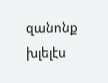զանոնք խլելէս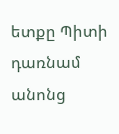ետքը Պիտի դառնամ անոնց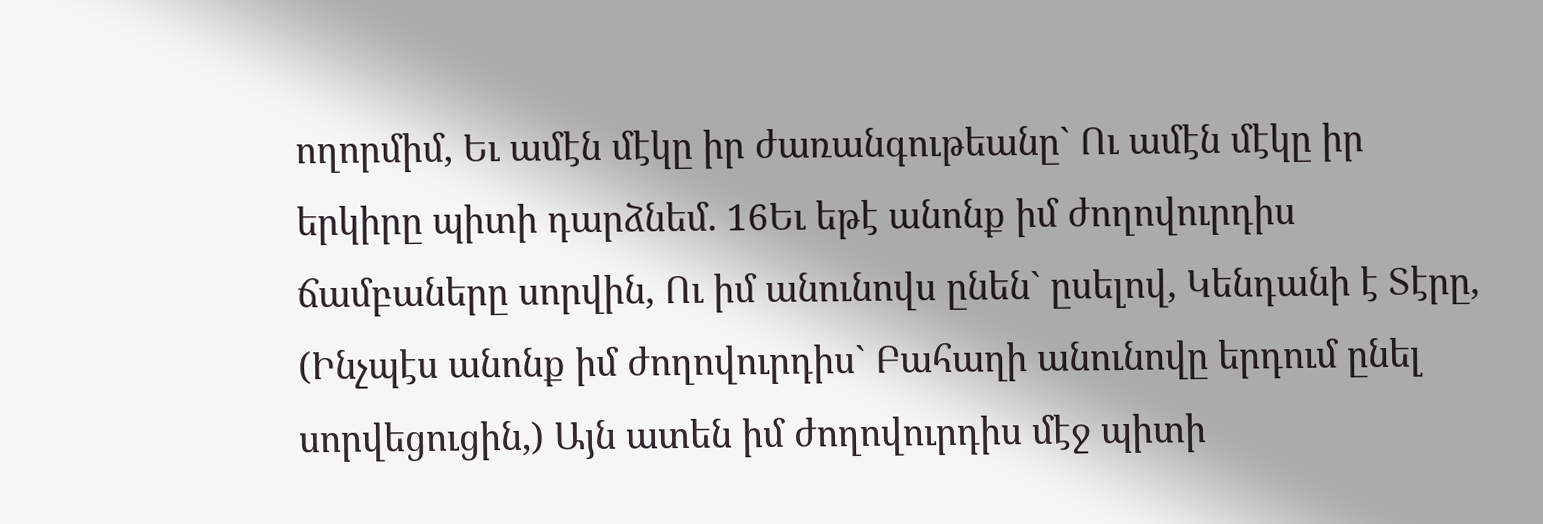ողորմիմ, Եւ ամէն մէկը իր ժառանգութեանը` Ու ամէն մէկը իր երկիրը պիտի դարձնեմ. 16Եւ եթէ անոնք իմ ժողովուրդիս ճամբաները սորվին, Ու իմ անունովս ընեն` ըսելով, Կենդանի է Տէրը, (Ինչպէս անոնք իմ ժողովուրդիս` Բահաղի անունովը երդում ընել սորվեցուցին,) Այն ատեն իմ ժողովուրդիս մէջ պիտի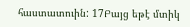հաստատուին: 17Բայց եթէ մտիկ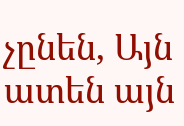չընեն, Այն ատեն այն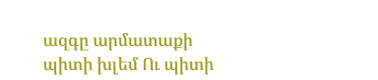ազգը արմատաքի պիտի խլեմ Ու պիտի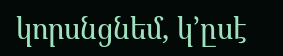կորսնցնեմ, կ’ըսէ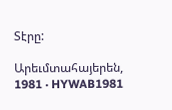Տէրը:

Արեւմտահայերեն, 1981 · HYWAB1981